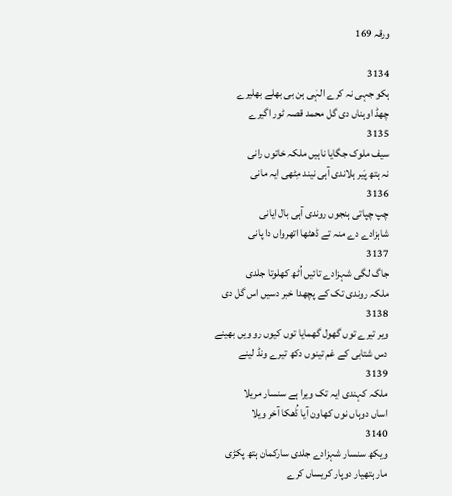ورقہ 169

3134
ہکو جہی نہ کرے الہٰی ہن بی بھلے بھلیرے
چھڈ اوہناں دی گل محمد قصہ ٹور اگیرے
3135
سیف ملوک جگایا ناہیں ملکہ خاتوں رانی
نہ ہتھ پَیر ہلاندی آہی نیند مِٹھی ایہ مانی
3136
چپ چپاتی ہنجوں روندی آہی بال ایانی
شاہزادے دے منہ تے ڈھٹھا اتھرواں دا پانی
3137
جاگ لگی شہزادے تائیں اُٹھ کھلوتا جلدی
ملکہ روندی تک کے پچھدا خبر دسیں اس گل دی
3138
ویر تیرے توں گھول گھمایا توں کیوں رو ویں بھینے
دس شتابی کے غم تینوں دکھ تیرے ونڈ لینے
3139
ملکہ کہندی ایہ تک ویرا ہے سنسار مریلا
اساں دوہاں نوں کھاون آیا ڈُھکا آخر ویلا
3140
ویکھ سنسار شہزادے جلدی سارکمان ہتھ پکڑی
مار ہتھیار دوپار کریساں کرے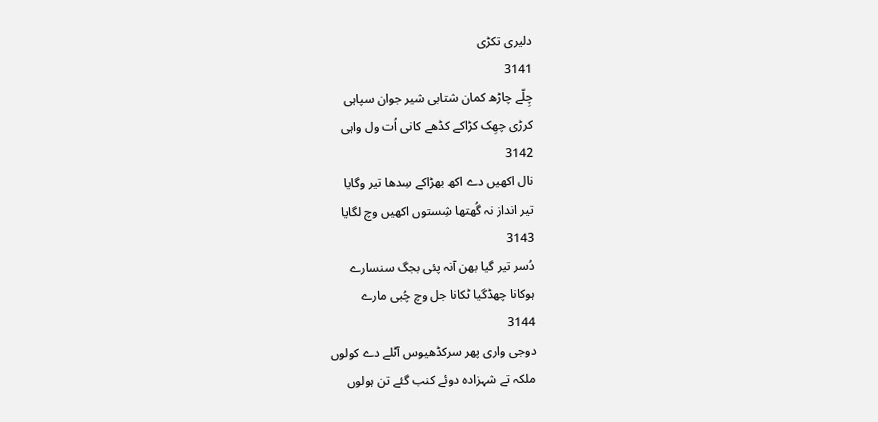دلیری تکڑی
3141
چِلّے چاڑھ کمان شتابی شیر جوان سپاہی
کرڑی چھِک کڑاکے کڈھے کانی اُت ول واہی
3142
نال اکھیں دے اکھ بھڑاکے سِدھا تیر وگایا
تیر انداز نہ گُھتھا شِستوں اکھیں وچ لگایا
3143
دُسر تیر گیا بھن آنہ پئی بجگ سنسارے
ہوکانا چھڈگیا ٹکانا جل وچ چُبی مارے
3144
دوجی واری پھر سرکڈھیوس آٹلے دے کولوں
ملکہ تے شہزادہ دوئے کنب گئے تن ہولوں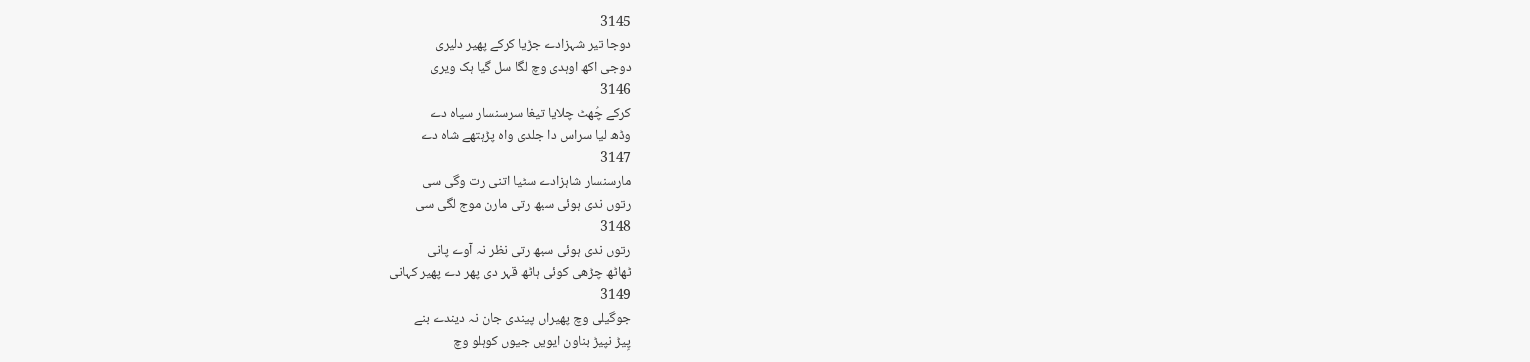3145
دوجا تیر شہزادے جڑیا کرکے پھیر دلیری
دوجی اکھ اوہدی وچ لگا سل گیا ہک ویری
3146
کرکے چُھٹ چلایا تیغا سرسنسار سیاہ دے
وڈھ لیا سراس دا جلدی واہ پڑہتھے شاہ دے
3147
مارسنسار شاہزادے سٹیا اتنی رت وگی سی
رتوں ندی ہوئی سبھ رتی مارن موج لگی سی
3148
رتوں ندی ہوئی سبھ رتی نظر نہ آوے پانی
ٹھاٹھ چڑھی کوئی ہاٹھ قہر دی پھر دے پھیر کہانی
3149
جوگیلی وچ پھیراں پیندی جان نہ دیندے بنے
پِیڑ نپیڑ بناون ایویں جیوں کوہلو وچ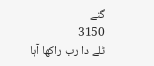گنے
3150
ٹلے دا رب راکھا آہا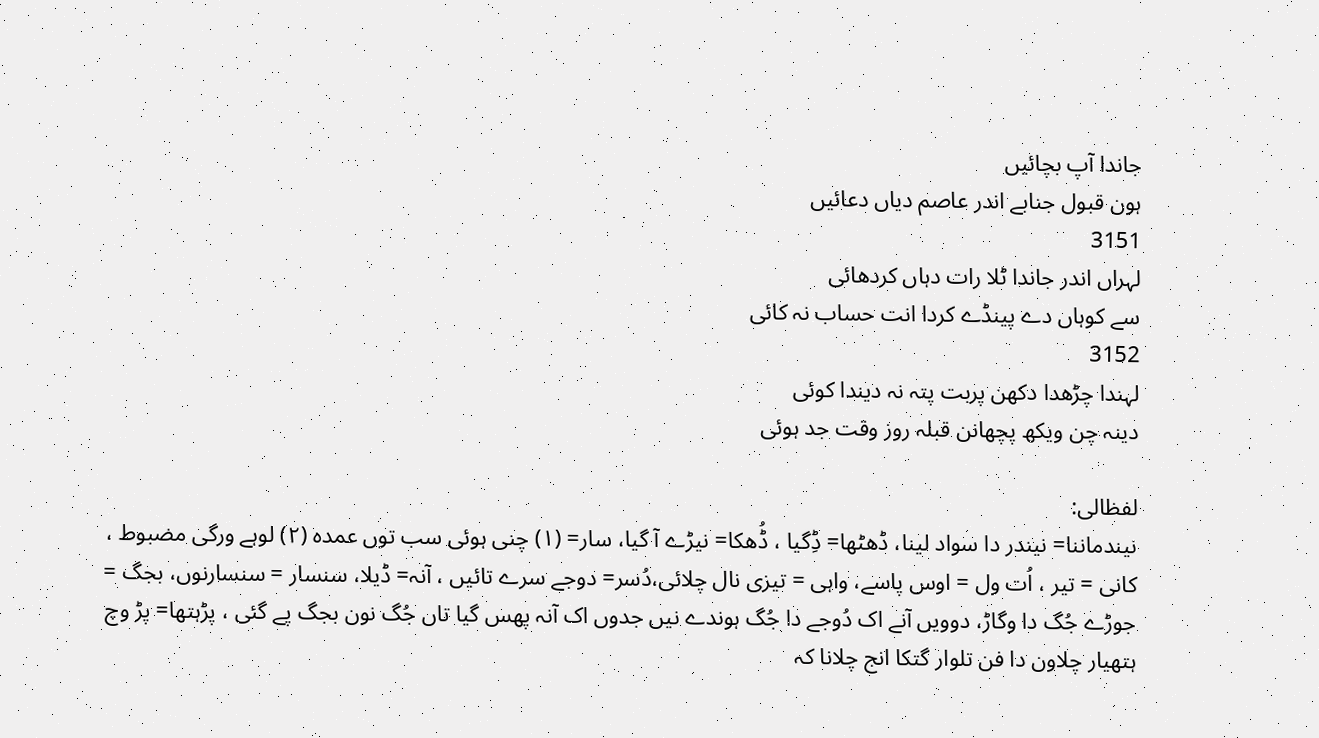جاندا آپ بچائیں
ہون قبول جنابے اندر عاصم دیاں دعائیں
3151
لہراں اندر جاندا ٹلا رات دہاں کردھائی
سے کوہاں دے پینڈے کردا انت حساب نہ کائی
3152
لہندا چڑھدا دکھن پربت پتہ نہ دیندا کوئی
دینہ چن ویکھ پچھانن قبلہ روز وقت جد ہوئی

لفظالی:
نیندماننا= نیندر دا سواد لینا، ڈھٹھا= ڈِگیا ، ڈُھکا= نیڑے آ گیا، سار= (١) چنی ہوئی سب توں عمدہ (٢) لوہے ورگی مضبوط ، کانی = تیر ، اُت ول = اوس پاسے، واہی = تیزی نال چلائی،دُسر= دوجے سرے تائیں ، آنہ= ڈیلا، سنسار = سنسارنوں، بجگ = جوڑے جُگ دا وگاڑ، دوویں آنے اک دُوجے دا جُگ ہوندے نیں جدوں اک آنہ پھس گیا تاں جُگ نون بجگ پے گئی ، پڑہتھا= پڑ وچ ہتھیار چلاون دا فن تلوار گتکا انج چلانا کہ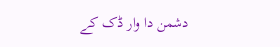دشمن دا وار ڈک کے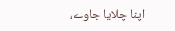اپنا چلایا جاوے،